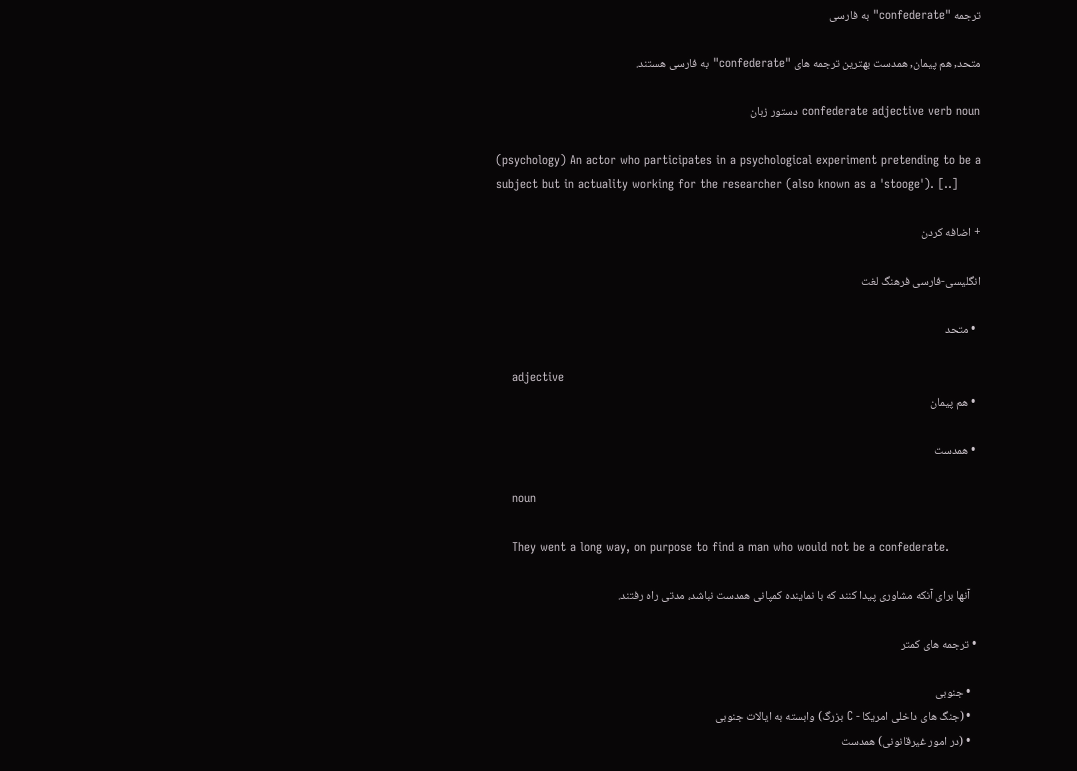ترجمه "confederate" به فارسی

متحد, هم پیمان, همدست بهترین ترجمه های "confederate" به فارسی هستند.

confederate adjective verb noun دستور زبان

(psychology) An actor who participates in a psychological experiment pretending to be a subject but in actuality working for the researcher (also known as a 'stooge'). [..]

+ اضافه کردن

انگلیسی-فارسی فرهنگ لغت

  • متحد

    adjective
  • هم پیمان

  • همدست

    noun

    They went a long way, on purpose to find a man who would not be a confederate.

    آنها برای آنکه مشاوری پیدا کنند که با نماینده کمپانی همدست نباشد، مدتی راه رفتند.

  • ترجمه های کمتر

    • جنوبی
    • (جنگ های داخلی امریکا - C بزرگ) وابسته به ایالات جنوبی
    • (در امور غیرقانونی) همدست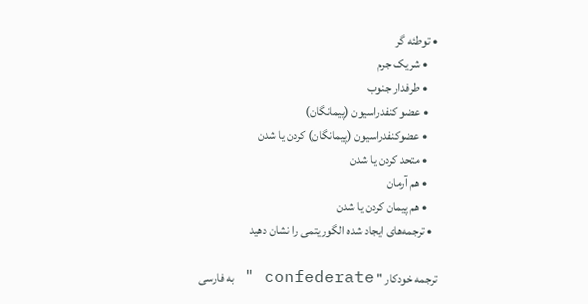• توطئه گر
    • شریک جرم
    • طرفدار جنوب
    • عضو کنفدراسیون (پیمانگان)
    • عضوکنفدراسیون (پیمانگان) کردن یا شدن
    • متحد کردن یا شدن
    • هم آرمان
    • هم پیمان کردن یا شدن
  • ترجمه‌های ایجاد شده الگوریتمی را نشان دهید

ترجمه خودکار " confederate " به فارسی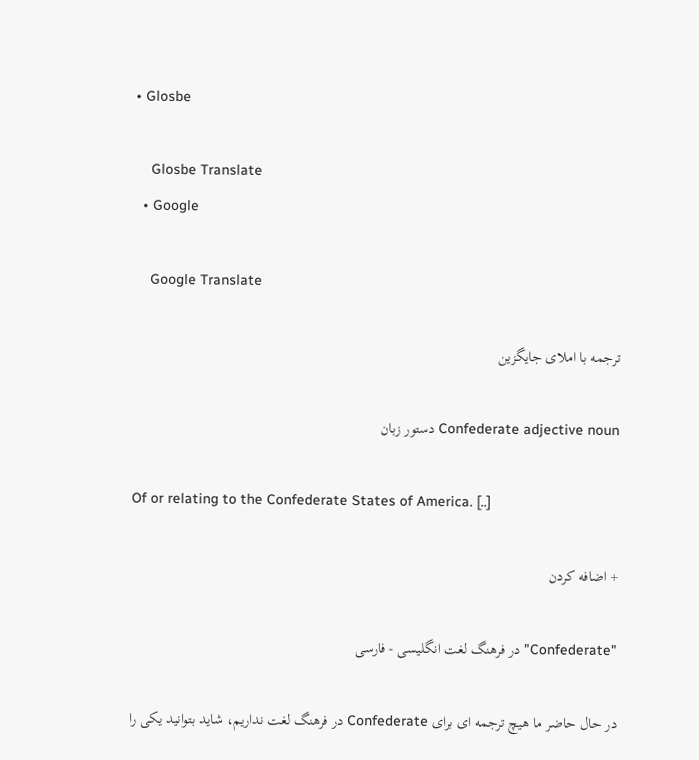• Glosbe

    Glosbe Translate
  • Google

    Google Translate

ترجمه با املای جایگزین

Confederate adjective noun دستور زبان

Of or relating to the Confederate States of America. [..]

+ اضافه کردن

"Confederate" در فرهنگ لغت انگلیسی - فارسی

در حال حاضر ما هیچ ترجمه ای برای Confederate در فرهنگ لغت نداریم، شاید بتوانید یکی را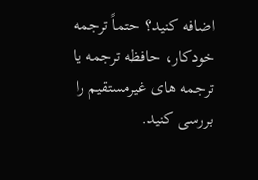اضافه کنید؟ حتماً ترجمه خودکار، حافظه ترجمه یا ترجمه های غیرمستقیم را بررسی کنید.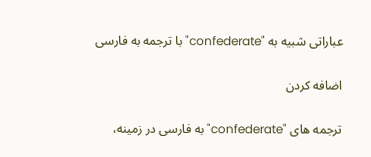عباراتی شبیه به "confederate" با ترجمه به فارسی

اضافه کردن

ترجمه های "confederate" به فارسی در زمینه،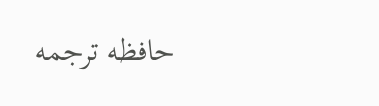حافظه ترجمه